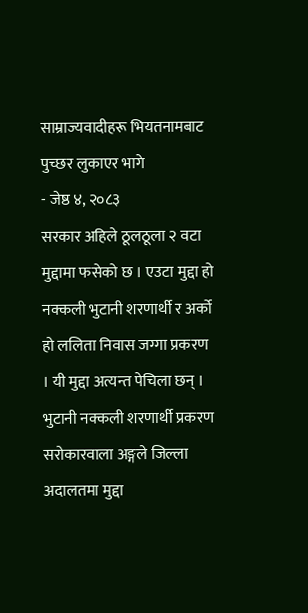साम्राज्यवादीहरू भियतनामबाट पुच्छर लुकाएर भागे
- जेष्ठ ४, २०८३
सरकार अहिले ठूलठूला २ वटा मुद्दामा फसेको छ । एउटा मुद्दा हो नक्कली भुटानी शरणार्थी र अर्को हो ललिता निवास जग्गा प्रकरण । यी मुद्दा अत्यन्त पेचिला छन् । भुटानी नक्कली शरणार्थी प्रकरण सरोकारवाला अङ्गले जिल्ला अदालतमा मुद्दा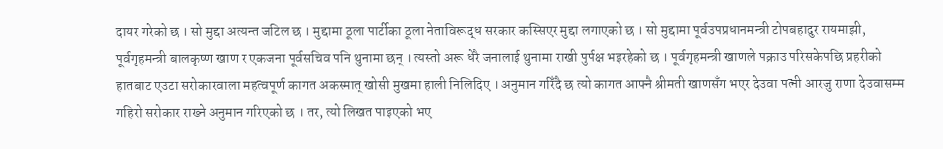दायर गरेको छ । सो मुद्दा अत्यन्त जटिल छ । मुद्दामा ठूला पार्टीका ठूला नेताविरूद्ध सरकार कस्सिएर मुद्दा लगाएको छ । सो मुद्दामा पूर्वउपप्रधानमन्त्री टोपबहादुर रायमाझी, पूर्वगृहमन्त्री बालकृष्ण खाण र एकजना पूर्वसचिव पनि थुनामा छन् । त्यस्तो अरू धेरै जनालाई थुनामा राखी पुर्पक्ष भइरहेको छ । पूर्वगृहमन्त्री खाणले पक्राउ परिसकेपछि प्रहरीको हातबाट एउटा सरोकारवाला महत्वपूर्ण कागत अकस्मात् खोसी मुखमा हाली निलिदिए । अनुमान गरिँदै छ त्यो कागत आफ्नै श्रीमती खाणसँग भएर देउवा पत्नी आरजु राणा देउवासम्म गहिरो सरोकार राख्ने अनुमान गरिएको छ । तर, त्यो लिखत पाइएको भए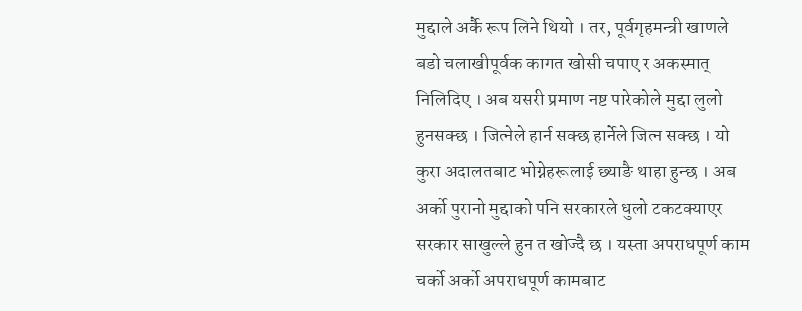मुद्दाले अर्कै रूप लिने थियो । तर, पूर्वगृहमन्त्री खाणले बडो चलाखीपूर्वक कागत खोसी चपाए र अकस्मात् निलिदिए । अब यसरी प्रमाण नष्ट पारेकोले मुद्दा लुलो हुनसक्छ । जित्नेले हार्न सक्छ हार्नेले जित्न सक्छ । यो कुरा अदालतबाट भोग्नेहरूलाई छ्याङै थाहा हुन्छ । अब अर्को पुरानो मुद्दाको पनि सरकारले धुलो टकटक्याएर सरकार साखुल्ले हुन त खोज्दै छ । यस्ता अपराधपूर्ण काम चर्को अर्को अपराधपूर्ण कामबाट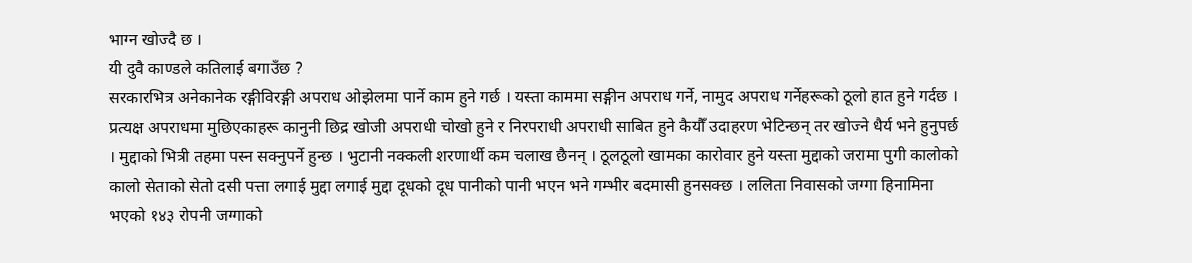भाग्न खोज्दै छ ।
यी दुवै काण्डले कतिलाई बगाउँछ ?
सरकारभित्र अनेकानेक रङ्गीविरङ्गी अपराध ओझेलमा पार्ने काम हुने गर्छ । यस्ता काममा सङ्गीन अपराध गर्ने, नामुद अपराध गर्नेहरूको ठूलो हात हुने गर्दछ । प्रत्यक्ष अपराधमा मुछिएकाहरू कानुनी छिद्र खोजी अपराधी चोखो हुने र निरपराधी अपराधी साबित हुने कैयौँ उदाहरण भेटिन्छन् तर खोज्ने धैर्य भने हुनुपर्छ । मुद्दाको भित्री तहमा पस्न सक्नुपर्ने हुन्छ । भुटानी नक्कली शरणार्थी कम चलाख छैनन् । ठूलठूलो खामका कारोवार हुने यस्ता मुद्दाको जरामा पुगी कालोको कालो सेताको सेतो दसी पत्ता लगाई मुद्दा लगाई मुद्दा दूधको दूध पानीको पानी भएन भने गम्भीर बदमासी हुनसक्छ । ललिता निवासको जग्गा हिनामिना भएको १४३ रोपनी जग्गाको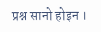प्रश्न सानो होइन ।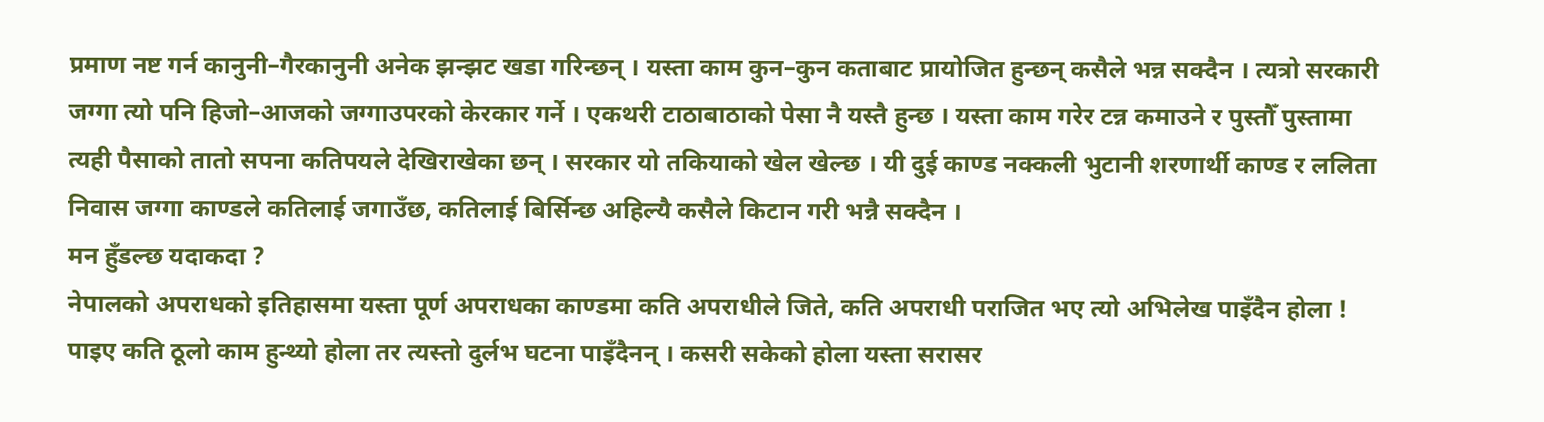प्रमाण नष्ट गर्न कानुनी–गैरकानुनी अनेक झन्झट खडा गरिन्छन् । यस्ता काम कुन–कुन कताबाट प्रायोजित हुन्छन् कसैले भन्न सक्दैन । त्यत्रो सरकारी जग्गा त्यो पनि हिजो–आजको जग्गाउपरको केरकार गर्ने । एकथरी टाठाबाठाको पेसा नै यस्तै हुन्छ । यस्ता काम गरेर टन्न कमाउने र पुस्तौँ पुस्तामा त्यही पैसाको तातो सपना कतिपयले देखिराखेका छन् । सरकार यो तकियाको खेल खेल्छ । यी दुई काण्ड नक्कली भुटानी शरणार्थी काण्ड र ललिता निवास जग्गा काण्डले कतिलाई जगाउँछ, कतिलाई बिर्सिन्छ अहिल्यै कसैले किटान गरी भन्नै सक्दैन ।
मन हुँडल्छ यदाकदा ?
नेपालको अपराधको इतिहासमा यस्ता पूर्ण अपराधका काण्डमा कति अपराधीले जिते, कति अपराधी पराजित भए त्यो अभिलेख पाइँदैन होला ! पाइए कति ठूलो काम हुन्थ्यो होला तर त्यस्तो दुर्लभ घटना पाइँदैनन् । कसरी सकेको होला यस्ता सरासर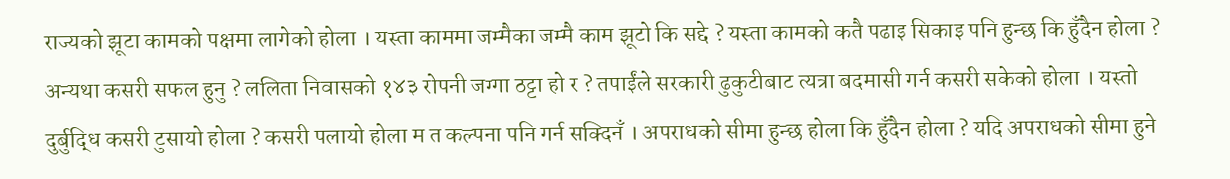राज्यको झूटा कामको पक्षमा लागेको होला । यस्ता काममा जम्मैका जम्मै काम झूटो कि सद्दे ? यस्ता कामको कतै पढाइ सिकाइ पनि हुन्छ कि हुँदैन होला ? अन्यथा कसरी सफल हुनु ? ललिता निवासको १४३ रोपनी जग्गा ठट्टा हो र ? तपाईंले सरकारी ढुकुटीबाट त्यत्रा बदमासी गर्न कसरी सकेको होला । यस्तो दुर्बुद्धि कसरी टुसायो होला ? कसरी पलायो होला म त कल्पना पनि गर्न सक्दिनँ । अपराधको सीमा हुन्छ होला कि हुँदैन होला ? यदि अपराधको सीमा हुने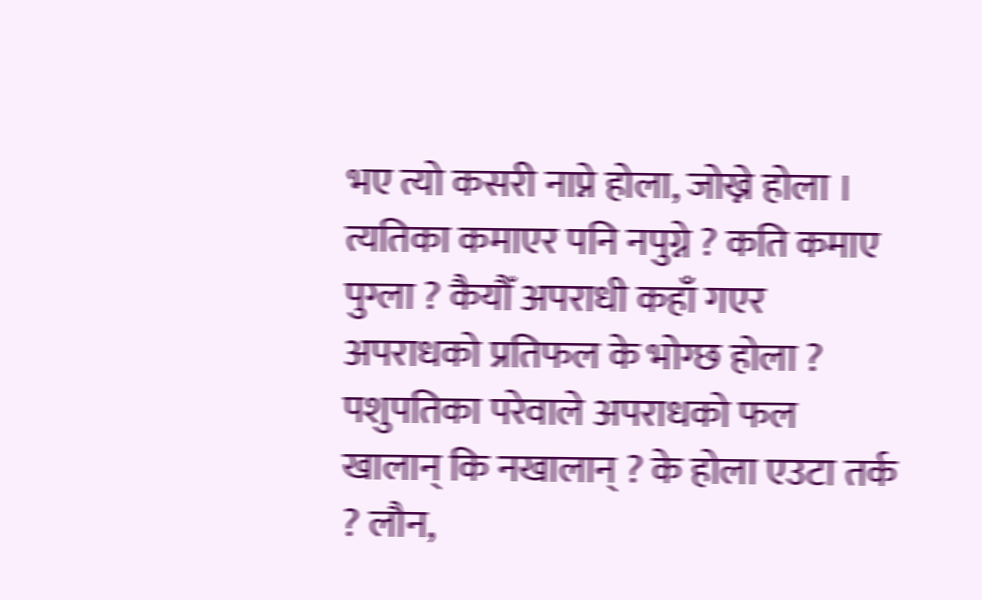भए त्यो कसरी नाप्ने होला, जोख्ने होला । त्यतिका कमाएर पनि नपुग्ने ? कति कमाए पुग्ला ? कैयौँ अपराधी कहाँ गएर अपराधको प्रतिफल के भोग्छ होला ? पशुपतिका परेवाले अपराधको फल खालान् कि नखालान् ? के होला एउटा तर्क ? लौन,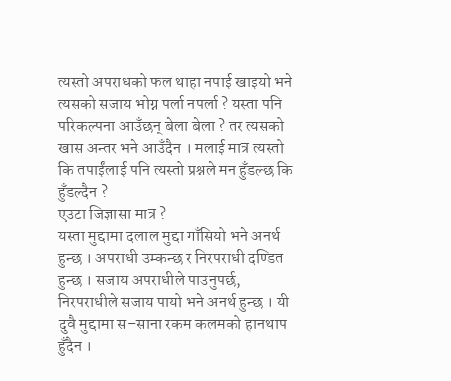त्यस्तो अपराधको फल थाहा नपाई खाइयो भने त्यसको सजाय भोग्न पर्ला नपर्ला ? यस्ता पनि परिकल्पना आउँछन् बेला बेला ? तर त्यसको खास अन्तर भने आउँदैन । मलाई मात्र त्यस्तो कि तपाईंलाई पनि त्यस्तो प्रश्नले मन हुँडल्छ कि हुँडल्दैन ?
एउटा जिज्ञासा मात्र ?
यस्ता मुद्दामा दलाल मुद्दा गाँसियो भने अनर्थ हुन्छ । अपराधी उम्कन्छ र निरपराधी दण्डित हुन्छ । सजाय अपराधीले पाउनुपर्छ, निरपराधीले सजाय पायो भने अनर्थ हुन्छ । यी दुवै मुद्दामा स–साना रकम कलमको हानथाप हुँदैन ।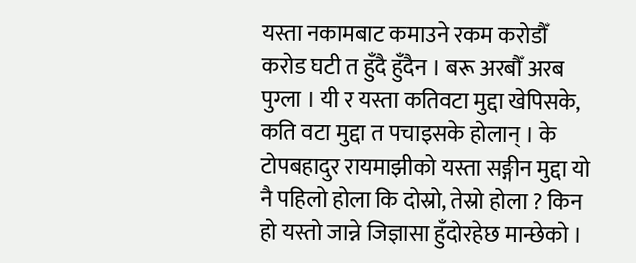यस्ता नकामबाट कमाउने रकम करोडौँ करोड घटी त हुँदै हुँदैन । बरू अरबौँ अरब पुग्ला । यी र यस्ता कतिवटा मुद्दा खेपिसके, कति वटा मुद्दा त पचाइसके होलान् । के टोपबहादुर रायमाझीको यस्ता सङ्गीन मुद्दा यो नै पहिलो होला कि दोस्रो, तेस्रो होला ? किन हो यस्तो जान्ने जिज्ञासा हुँदोरहेछ मान्छेको ।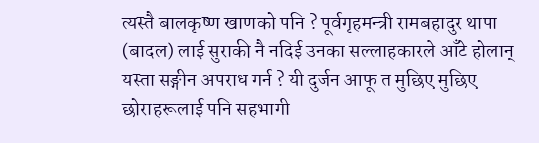त्यस्तै बालकृष्ण खाणको पनि ? पूर्वगृहमन्त्री रामबहादुर थापा (बादल) लाई सुराकी नै नदिई उनका सल्लाहकारले आँटे होलान् यस्ता सङ्गीन अपराध गर्न ? यी दुर्जन आफू त मुछिए मुछिए छोराहरूलाई पनि सहभागी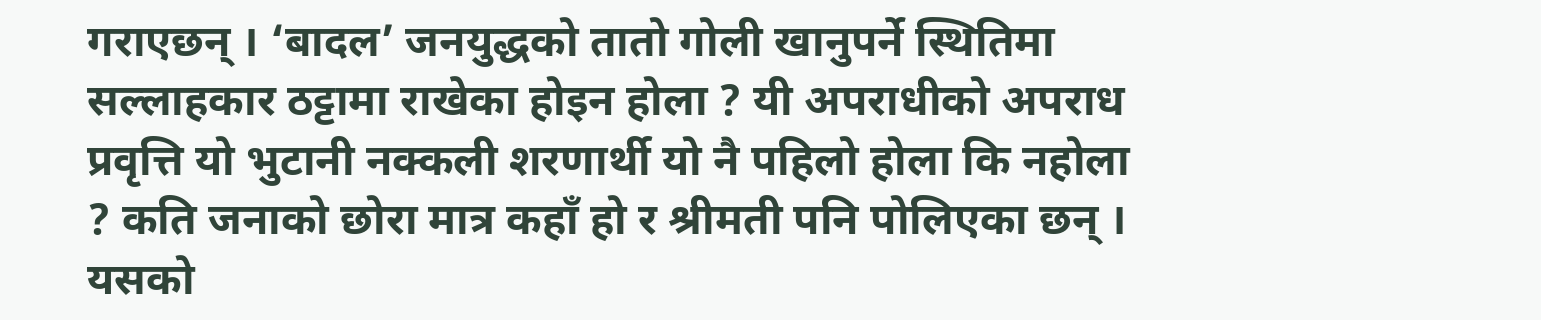गराएछन् । ‘बादल’ जनयुद्धको तातो गोली खानुपर्ने स्थितिमा सल्लाहकार ठट्टामा राखेका होइन होला ? यी अपराधीको अपराध प्रवृत्ति यो भुटानी नक्कली शरणार्थी यो नै पहिलो होला कि नहोला ? कति जनाको छोरा मात्र कहाँ हो र श्रीमती पनि पोलिएका छन् । यसको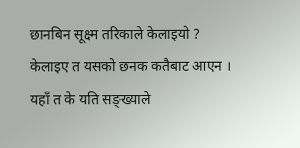छानबिन सूक्ष्म तरिकाले केलाइयो ? केलाइए त यसको छनक कतैबाट आएन । यहाँ त के यति सङ्ख्याले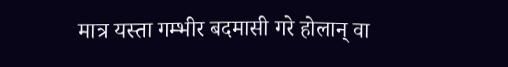मात्र यस्ता गम्भीर बदमासी गरे होलान् वा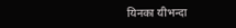यिनका यीभन्दा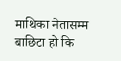माथिका नेतासम्म बाछिटा हो कि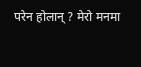परेन होलान् ? मेरो मनमा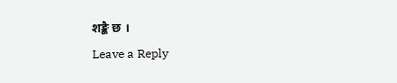शङ्कै छ ।
Leave a Reply